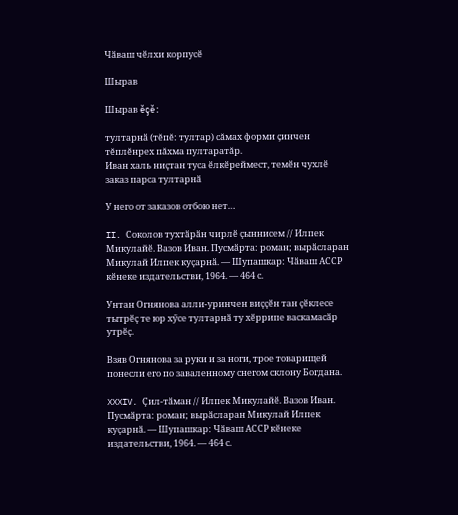Чӑваш чӗлхи корпусӗ

Шырав

Шырав ĕçĕ:

тултарнӑ (тĕпĕ: тултар) сăмах форми çинчен тĕплĕнрех пăхма пултаратăр.
Иван халь ниҫтан туса ӗлкӗреймест, темӗн чухлӗ заказ парса тултарнӑ

У него от заказов отбою нет…

II. Соколов тухтӑрӑн чирлӗ ҫыннисем // Илпек Микулайӗ. Вазов Иван. Пусмӑрта: роман; вырӑсларан Микулай Илпек куҫарнӑ. — Шупашкар: Чӑваш АССР кӗнеке издательстви, 1964. — 464 с.

Унтан Огнянова алли-уринчен виҫҫӗн тан ҫӗклесе тытрӗҫ те юр хӳсе тултарнӑ ту хӗррипе васкамасӑр утрӗҫ.

Взяв Огнянова за руки и за ноги, трое товарищей понесли его по заваленному снегом склону Богдана.

XXXIV. Ҫил-тӑман // Илпек Микулайӗ. Вазов Иван. Пусмӑрта: роман; вырӑсларан Микулай Илпек куҫарнӑ. — Шупашкар: Чӑваш АССР кӗнеке издательстви, 1964. — 464 с.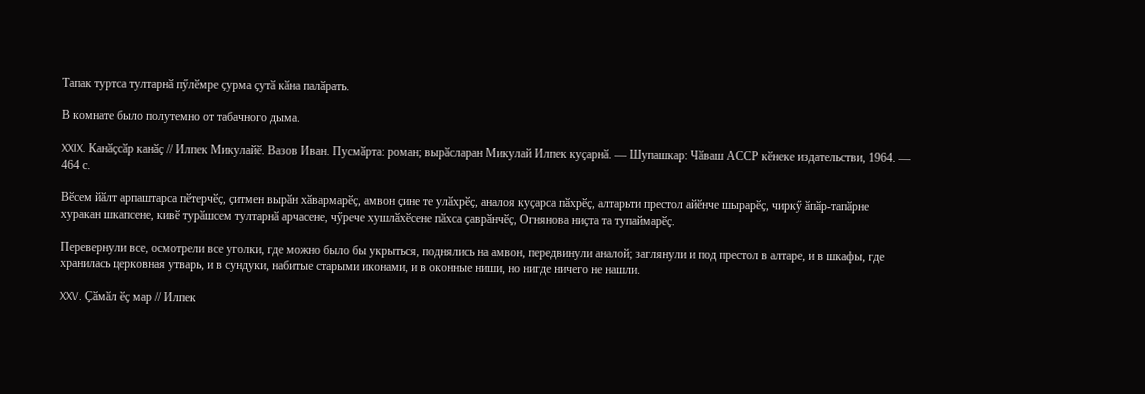Тапак туртса тултарнӑ пӳлӗмре ҫурма ҫутӑ кӑна палӑрать.

В комнате было полутемно от табачного дыма.

XXIX. Канӑҫсӑр канӑҫ // Илпек Микулайӗ. Вазов Иван. Пусмӑрта: роман; вырӑсларан Микулай Илпек куҫарнӑ. — Шупашкар: Чӑваш АССР кӗнеке издательстви, 1964. — 464 с.

Вӗсем йӑлт арпаштарса пӗтерчӗҫ, ҫитмен вырӑн хӑвармарӗҫ, амвон ҫине те улӑхрӗҫ, аналоя куҫарса пӑхрӗҫ, алтарьти престол айӗнче шырарӗҫ, чиркӳ ӑпӑр-тапӑрне хуракан шкапсене, кивӗ турӑшсем тултарнӑ арчасене, чӳрече хушлӑхӗсене пӑхса ҫаврӑнчӗҫ, Огнянова ниҫта та тупаймарӗҫ.

Перевернули все, осмотрели все уголки, где можно было бы укрыться, поднялись на амвон, передвинули аналой; заглянули и под престол в алтаре, и в шкафы, где хранилась церковная утварь, и в сундуки, набитые старыми иконами, и в оконные ниши, но нигде ничего не нашли.

XXV. Ҫӑмӑл ӗҫ мар // Илпек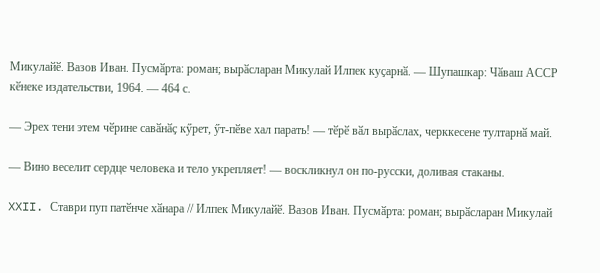Микулайӗ. Вазов Иван. Пусмӑрта: роман; вырӑсларан Микулай Илпек куҫарнӑ. — Шупашкар: Чӑваш АССР кӗнеке издательстви, 1964. — 464 с.

— Эрех тени этем чӗрине савӑнӑҫ кӳрет, ӳт-пӗве хал парать! — тӗрӗ вӑл вырӑслах, черккесене тултарнӑ май.

— Вино веселит сердце человека и тело укрепляет! — воскликнул он по-русски, доливая стаканы.

XXII. Ставри пуп патӗнче хӑнара // Илпек Микулайӗ. Вазов Иван. Пусмӑрта: роман; вырӑсларан Микулай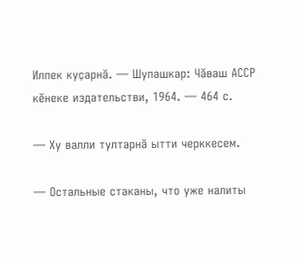Илпек куҫарнӑ. — Шупашкар: Чӑваш АССР кӗнеке издательстви, 1964. — 464 с.

— Ху валли тултарнӑ ытти черккесем.

— Остальные стаканы, что уже налиты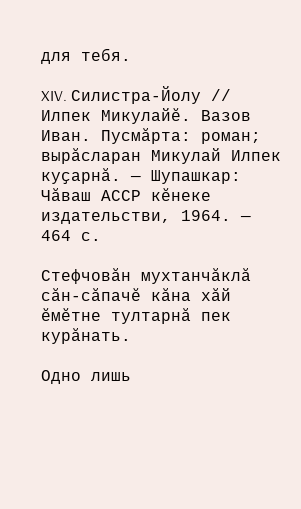для тебя.

XIV. Силистра-Йолу // Илпек Микулайӗ. Вазов Иван. Пусмӑрта: роман; вырӑсларан Микулай Илпек куҫарнӑ. — Шупашкар: Чӑваш АССР кӗнеке издательстви, 1964. — 464 с.

Стефчовӑн мухтанчӑклӑ сӑн-сӑпачӗ кӑна хӑй ӗмӗтне тултарнӑ пек курӑнать.

Одно лишь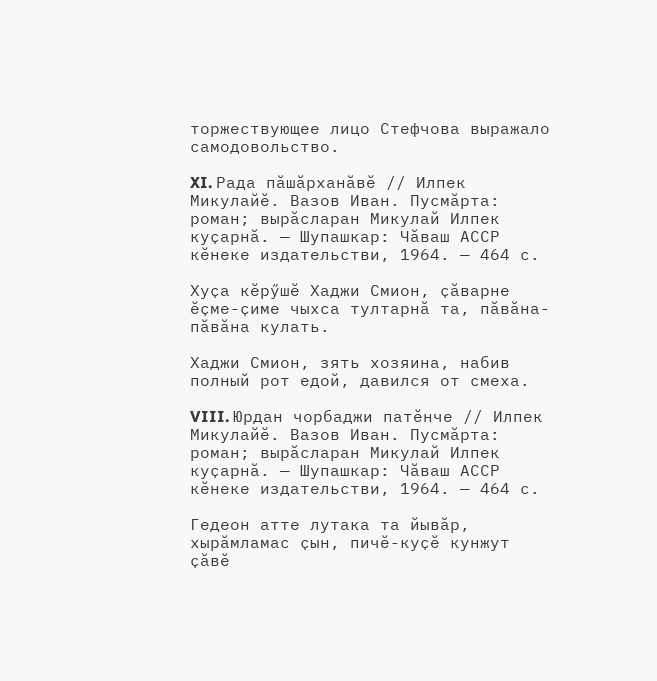торжествующее лицо Стефчова выражало самодовольство.

XI. Рада пӑшӑрханӑвӗ // Илпек Микулайӗ. Вазов Иван. Пусмӑрта: роман; вырӑсларан Микулай Илпек куҫарнӑ. — Шупашкар: Чӑваш АССР кӗнеке издательстви, 1964. — 464 с.

Хуҫа кӗрӳшӗ Хаджи Смион, ҫӑварне ӗҫме-ҫиме чыхса тултарнӑ та, пӑвӑна-пӑвӑна кулать.

Хаджи Смион, зять хозяина, набив полный рот едой, давился от смеха.

VIII. Юрдан чорбаджи патӗнче // Илпек Микулайӗ. Вазов Иван. Пусмӑрта: роман; вырӑсларан Микулай Илпек куҫарнӑ. — Шупашкар: Чӑваш АССР кӗнеке издательстви, 1964. — 464 с.

Гедеон атте лутака та йывӑр, хырӑмламас ҫын, пичӗ-куҫӗ кунжут ҫӑвӗ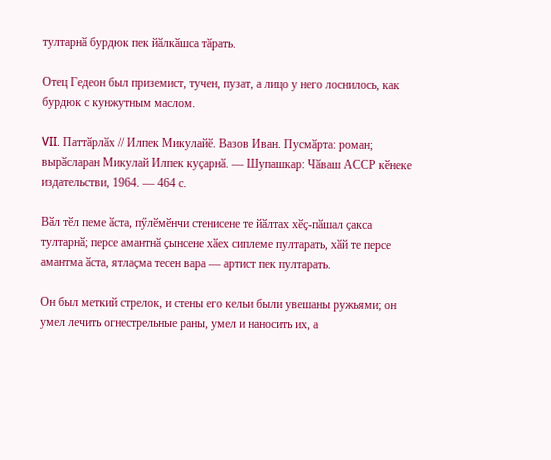тултарнӑ бурдюк пек йӑлкӑшса тӑрать.

Отец Гедеон был приземист, тучен, пузат, а лицо у него лоснилось, как бурдюк с кунжутным маслом.

VII. Паттӑрлӑх // Илпек Микулайӗ. Вазов Иван. Пусмӑрта: роман; вырӑсларан Микулай Илпек куҫарнӑ. — Шупашкар: Чӑваш АССР кӗнеке издательстви, 1964. — 464 с.

Вӑл тӗл пеме ӑста, пӳлӗмӗнчи стенисене те йӑлтах хӗҫ-пӑшал ҫакса тултарнӑ; персе амантнӑ ҫынсене хӑех сиплеме пултарать, хӑй те персе амантма ӑста, ятлаҫма тесен вара — артист пек пултарать.

Он был меткий стрелок, и стены его кельи были увешаны ружьями; он умел лечить огнестрельные раны, умел и наносить их, а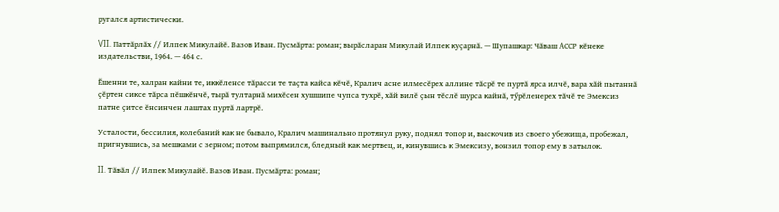ругался артистически.

VII. Паттӑрлӑх // Илпек Микулайӗ. Вазов Иван. Пусмӑрта: роман; вырӑсларан Микулай Илпек куҫарнӑ. — Шупашкар: Чӑваш АССР кӗнеке издательстви, 1964. — 464 с.

Ӗшенни те, халран кайни те, иккӗленсе тӑрасси те таҫта кайса кӗчӗ, Кралич асне илмесӗрех аллине тӑсрӗ те пуртӑ ярса илчӗ, вара хӑй пытаннӑ ҫӗртен сиксе тӑрса пӗшкӗнчӗ, тырӑ тултарнӑ михӗсен хушшипе чупса тухрӗ, хӑй вилӗ ҫын тӗслӗ шурса кайнӑ, тӳрӗленерех тӑчӗ те Эмексиз патне ҫитсе ӗнсинчен лаштах пуртӑ лартрӗ.

Усталости, бессилия, колебаний как не бывало, Кралич машинально протянул руку, поднял топор и, выскочив из своего убежища, пробежал, пригнувшись, за мешками с зерном; потом выпрямился, бледный как мертвец, и, кинувшись к Эмексизу, вонзил топор ему в затылок.

II. Тӑвӑл // Илпек Микулайӗ. Вазов Иван. Пусмӑрта: роман;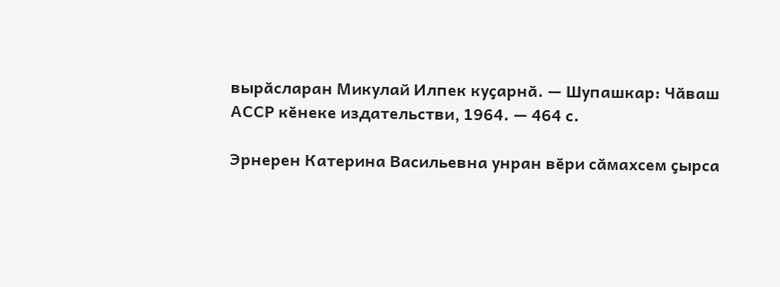вырӑсларан Микулай Илпек куҫарнӑ. — Шупашкар: Чӑваш АССР кӗнеке издательстви, 1964. — 464 с.

Эрнерен Катерина Васильевна унран вӗри сӑмахсем ҫырса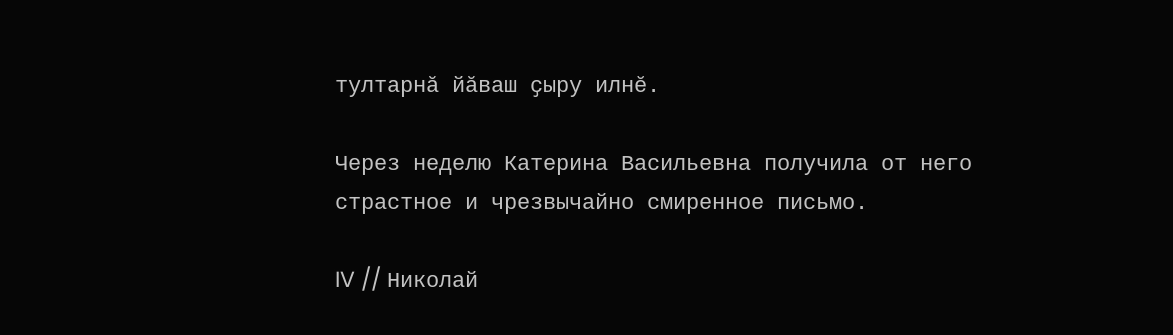тултарнӑ йӑваш ҫыру илнӗ.

Через неделю Катерина Васильевна получила от него страстное и чрезвычайно смиренное письмо.

IV // Николай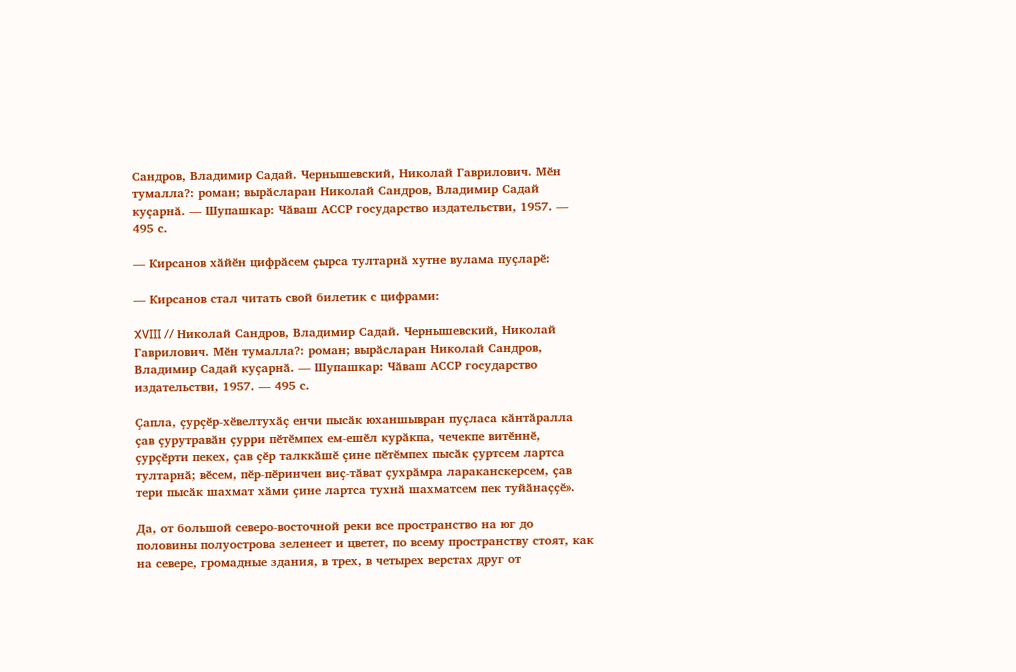Сандров, Владимир Садай. Чернышевский, Николай Гаврилович. Мӗн тумалла?: роман; вырӑсларан Николай Сандров, Владимир Садай куҫарнӑ. — Шупашкар: Чӑваш АССР государство издательстви, 1957. — 495 с.

— Кирсанов хӑйӗн цифрӑсем ҫырса тултарнӑ хутне вулама пуҫларӗ:

— Кирсанов стал читать свой билетик с цифрами:

XVIII // Николай Сандров, Владимир Садай. Чернышевский, Николай Гаврилович. Мӗн тумалла?: роман; вырӑсларан Николай Сандров, Владимир Садай куҫарнӑ. — Шупашкар: Чӑваш АССР государство издательстви, 1957. — 495 с.

Ҫапла, ҫурҫӗр-хӗвелтухӑҫ енчи пысӑк юханшывран пуҫласа кӑнтӑралла ҫав ҫурутравӑн ҫурри пӗтӗмпех ем-ешӗл курӑкпа, чечекпе витӗннӗ, ҫурҫӗрти пекех, ҫав ҫӗр талккӑшӗ ҫине пӗтӗмпех пысӑк ҫуртсем лартса тултарнӑ; вӗсем, пӗр-пӗринчен виҫ-тӑват ҫухрӑмра лараканскерсем, ҫав тери пысӑк шахмат хӑми ҫине лартса тухнӑ шахматсем пек туйӑнаҫҫӗ».

Да, от большой северо-восточной реки все пространство на юг до половины полуострова зеленеет и цветет, по всему пространству стоят, как на севере, громадные здания, в трех, в четырех верстах друг от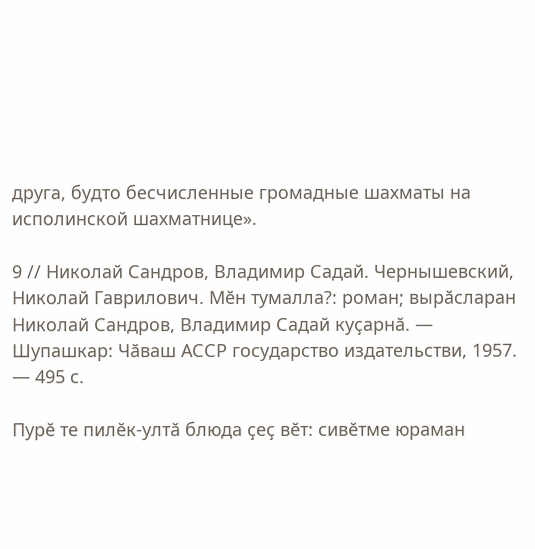друга, будто бесчисленные громадные шахматы на исполинской шахматнице».

9 // Николай Сандров, Владимир Садай. Чернышевский, Николай Гаврилович. Мӗн тумалла?: роман; вырӑсларан Николай Сандров, Владимир Садай куҫарнӑ. — Шупашкар: Чӑваш АССР государство издательстви, 1957. — 495 с.

Пурӗ те пилӗк-ултӑ блюда ҫеҫ вӗт: сивӗтме юраман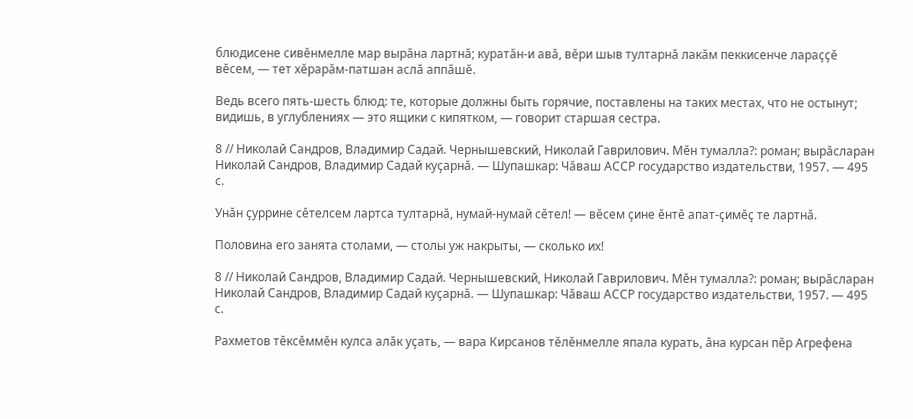блюдисене сивӗнмелле мар вырӑна лартнӑ; куратӑн-и авӑ, вӗри шыв тултарнӑ лакӑм пеккисенче лараҫҫӗ вӗсем, — тет хӗрарӑм-патшан аслӑ аппӑшӗ.

Ведь всего пять-шесть блюд: те, которые должны быть горячие, поставлены на таких местах, что не остынут; видишь, в углублениях — это ящики с кипятком, — говорит старшая сестра.

8 // Николай Сандров, Владимир Садай. Чернышевский, Николай Гаврилович. Мӗн тумалла?: роман; вырӑсларан Николай Сандров, Владимир Садай куҫарнӑ. — Шупашкар: Чӑваш АССР государство издательстви, 1957. — 495 с.

Унӑн ҫуррине сӗтелсем лартса тултарнӑ, нумай-нумай сӗтел! — вӗсем ҫине ӗнтӗ апат-ҫимӗҫ те лартнӑ.

Половина его занята столами, — столы уж накрыты, — сколько их!

8 // Николай Сандров, Владимир Садай. Чернышевский, Николай Гаврилович. Мӗн тумалла?: роман; вырӑсларан Николай Сандров, Владимир Садай куҫарнӑ. — Шупашкар: Чӑваш АССР государство издательстви, 1957. — 495 с.

Рахметов тӗксӗммӗн кулса алӑк уҫать, — вара Кирсанов тӗлӗнмелле япала курать, ӑна курсан пӗр Агрефена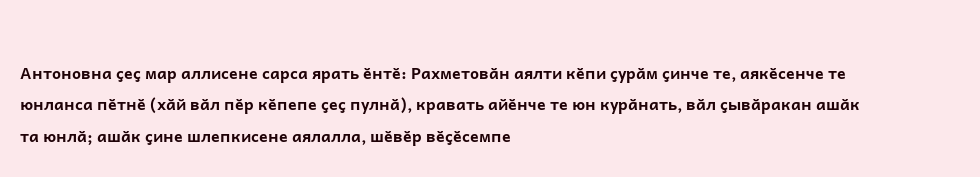Антоновна ҫеҫ мар аллисене сарса ярать ӗнтӗ: Рахметовӑн аялти кӗпи ҫурӑм ҫинче те, аякӗсенче те юнланса пӗтнӗ (хӑй вӑл пӗр кӗпепе ҫеҫ пулнӑ), кравать айӗнче те юн курӑнать, вӑл ҫывӑракан ашӑк та юнлӑ; ашӑк ҫине шлепкисене аялалла, шӗвӗр вӗҫӗсемпе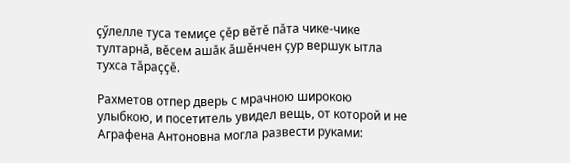ҫӳлелле туса темиҫе ҫӗр вӗтӗ пӑта чике-чике тултарнӑ, вӗсем ашӑк ӑшӗнчен ҫур вершук ытла тухса тӑраҫҫӗ.

Рахметов отпер дверь с мрачною широкою улыбкою, и посетитель увидел вещь, от которой и не Аграфена Антоновна могла развести руками: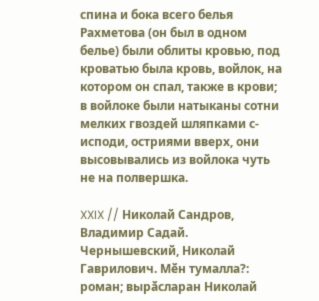спина и бока всего белья Рахметова (он был в одном белье) были облиты кровью, под кроватью была кровь, войлок, на котором он спал, также в крови; в войлоке были натыканы сотни мелких гвоздей шляпками с-исподи, остриями вверх, они высовывались из войлока чуть не на полвершка.

XXIX // Николай Сандров, Владимир Садай. Чернышевский, Николай Гаврилович. Мӗн тумалла?: роман; вырӑсларан Николай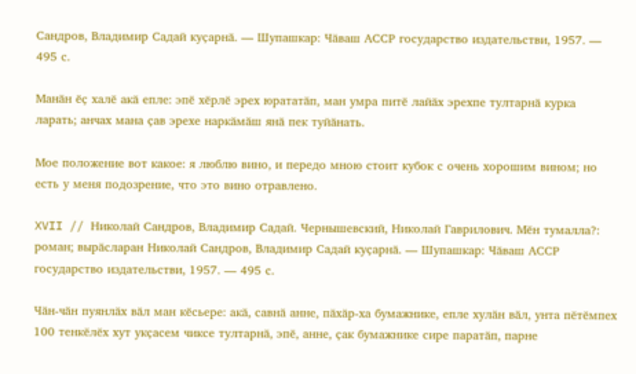Сандров, Владимир Садай куҫарнӑ. — Шупашкар: Чӑваш АССР государство издательстви, 1957. — 495 с.

Манӑн ӗҫ халӗ акӑ епле: эпӗ хӗрлӗ эрех юрататӑп, ман умра питӗ лайӑх эрехпе тултарнӑ курка ларать; анчах мана ҫав эрехе наркӑмӑш янӑ пек туйӑнать.

Мое положение вот какое: я люблю вино, и передо мною стоит кубок с очень хорошим вином; но есть у меня подозрение, что это вино отравлено.

XVII // Николай Сандров, Владимир Садай. Чернышевский, Николай Гаврилович. Мӗн тумалла?: роман; вырӑсларан Николай Сандров, Владимир Садай куҫарнӑ. — Шупашкар: Чӑваш АССР государство издательстви, 1957. — 495 с.

Чӑн-чӑн пуянлӑх вӑл ман кӗсьере: акӑ, савнӑ анне, пӑхӑр-ха бумажнике, епле хулӑн вӑл, унта пӗтӗмпех 100 тенкӗлӗх хут укҫасем чиксе тултарнӑ, эпӗ, анне, ҫак бумажнике сире паратӑп, парне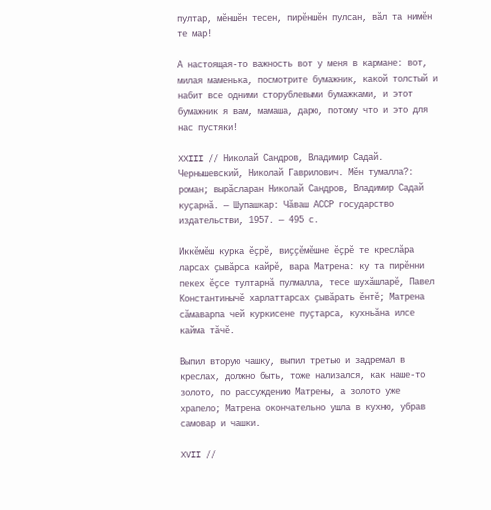пултар, мӗншӗн тесен, пирӗншӗн пулсан, вӑл та нимӗн те мар!

А настоящая-то важность вот у меня в кармане: вот, милая маменька, посмотрите бумажник, какой толстый и набит все одними сторублевыми бумажками, и этот бумажник я вам, мамаша, дарю, потому что и это для нас пустяки!

XXIII // Николай Сандров, Владимир Садай. Чернышевский, Николай Гаврилович. Мӗн тумалла?: роман; вырӑсларан Николай Сандров, Владимир Садай куҫарнӑ. — Шупашкар: Чӑваш АССР государство издательстви, 1957. — 495 с.

Иккӗмӗш курка ӗҫрӗ, виҫҫӗмӗшне ӗҫрӗ те креслӑра ларсах ҫывӑрса кайрӗ, вара Матрена: ку та пирӗнни пекех ӗҫсе тултарнӑ пулмалла, тесе шухӑшларӗ, Павел Константинычӗ харлаттарсах ҫывӑрать ӗнтӗ; Матрена сӑмаварпа чей куркисене пуҫтарса, кухньӑна илсе кайма тӑчӗ.

Выпил вторую чашку, выпил третью и задремал в креслах, должно быть, тоже нализался, как наше-то золото, по рассуждению Матрены, а золото уже храпело; Матрена окончательно ушла в кухню, убрав самовар и чашки.

XVII //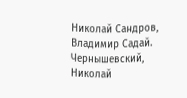Николай Сандров, Владимир Садай. Чернышевский, Николай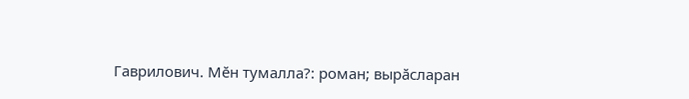Гаврилович. Мӗн тумалла?: роман; вырӑсларан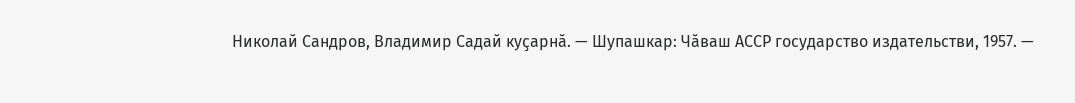Николай Сандров, Владимир Садай куҫарнӑ. — Шупашкар: Чӑваш АССР государство издательстви, 1957. —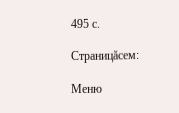495 с.

Страницăсем:

Меню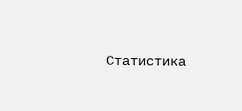Статистика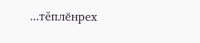...тĕплӗнрех